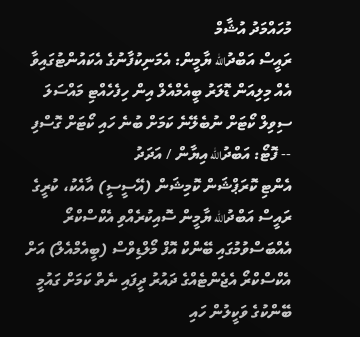މުހައްމަދު އުޝާމް
ރައީސް އަބްދުالله ޔާމީން: އެމަނިކުފާނުގެ އެކައުންޓުގައިވާ އެއް މިލިއަން ޑޮލަރު ބީއެމްއެލް އިން ހިފެހެއްޓި މައްސަލަ ސިވިލް ކޯޓަށް ނުބެލޭނެ ކަމަށް ބުނެ ހައި ކޯޓަށް ގޮސްފި -- ފޮޓޯ: އަބްދުالله އިޔާން / އަދަދު
އެންޓި ކޮރަޕްޝަން ކޮމިޝަން (އޭސީސީ) އާއެކު، ކުރީގެ ރައީސް އަބްދުالله ޔާމީން ސޮއިކުރެއްވި އެކްސްކްރޯ އެއްބަސްވުމުގައި ބޭންކް އޮފް މޯލްޑިވްސް (ބީއެމްއެލް) އަށް އެކްސްކްރޯ އެޖެންޓެއްގެ ދައުރު ދީފައި ނެތް ކަމަށް ގައުމީ ބޭންކުގެ ވަކީލުން ހައި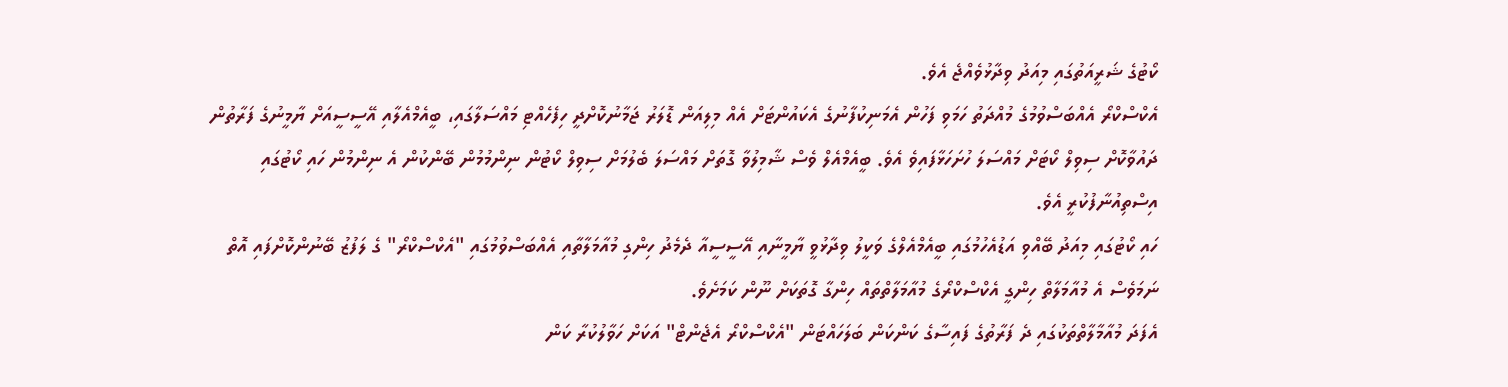ކޯޓުގެ ޝަރީއަތުގައި މިއަދު ވިދާޅުވެއްޖެ އެވެ.
އެކްސްކްރޯ އެއްބަސްވުމުގެ މުއްދަތު ހަމަވި ފަހުން އެމަނިކުފާނުގެ އެކައުންޓަށް އެއް މިލިއަން ޑޮލަރު ޖަމާނުކޮށްދީ ހިފެހެއްޓި މައްސަލާގައި، ބީއެމްއެލާއި އޭސީސީއަށް ޔާމީނުގެ ފަރާތުން ދައުވާކޮށް ސިވިލް ކޯޓަށް މައްސަލަ ހުށަހަޅާފައިވެ އެވެ. ބީއެމްއެލް ވެސް ޝާމިލުވާ ގޮތަށް މައްސަލަ ބެލުމަށް ސިވިލް ކޯޓުން ނިންމުމުން ބޭންކުން އެ ނިންމުން ހައި ކޯޓުގައި އިސްތިއުނާފުކުރީ އެވެ.
ހައި ކޯޓުގައި މިއަދު ބޭއްވި އަޑުއެހުމުގައި ބީއެމްއެލްގެ ވަކީލު ވިދާޅުވީ ޔާމީނާއި އޭސީސީއާ ދެމެދު ހިންގި މުއާމަލާތާއި އެއްބަސްވުމުގައި "އެކްސްކްރޯ" ގެ ލަފުޒު ބޭނުންކޮށްފައި އޮތް ނަމަވެސް އެ މުއާމަލާތް ހިންގީ އެކްސްކްރޯގެ މުއާމަލާތްތައް ހިންގާ ގޮތަކަށް ނޫން ކަމަށެވެ.
އެފަދަ މުއާމާލާތްތަކުގައި ދެ ފަރާތުގެ ފައިސާގެ ކަންކަން ބަލަހައްޓަން "އެކްސްކްރޯ އެޖެންޓް" އަކަށް ހަވާލުކުރާ ކަން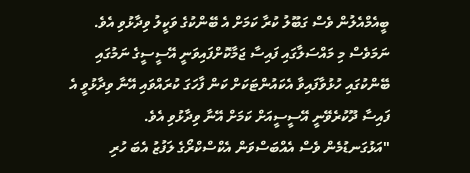ބީއެމްއެލުން ވެސް ގަބޫލު ކުރާ ކަމަށް އެ ބޭންކުގެ ވަކީލު ވިދާޅުވި އެވެ. ނަމަވެސް މި މައްސަލާގައި ފައިސާ ޖަމާކޮށްފައިވަނީ އޭސީސީގެ ނަމުގައި ބޭންކުގައި ހުޅުވާފައިވާ އެކައުންޓަކަށް ކަން ފާހަގަ ކުރައްވައި އޭނާ ވިދާޅުވީ އެ ފައިސާ ދޫކުރެވޭނީ އޭސީސީއަށް ކަމަށް އޭނާ ވިދާޅުވި އެވެ.
"އަޅުގަނޑުމެން ވެސް އެއްބަސްވަން އެކްސްކްރޯގެ ލަފުޒު އެބަ ހުރި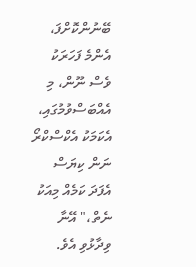ބޭނުންކޮށްފަ، އެންމެ ފަހަރަކު ވެސް ނޫން، މި އެއްބަސްވުމުގައި، އެކަމަކު އެކްސްކްރޯ ނަން ކިޔަސް އެފަދަ ކަމެއް މިއަކު ނެތް،" އޭނާ ވިދާޅުވި އެވެ.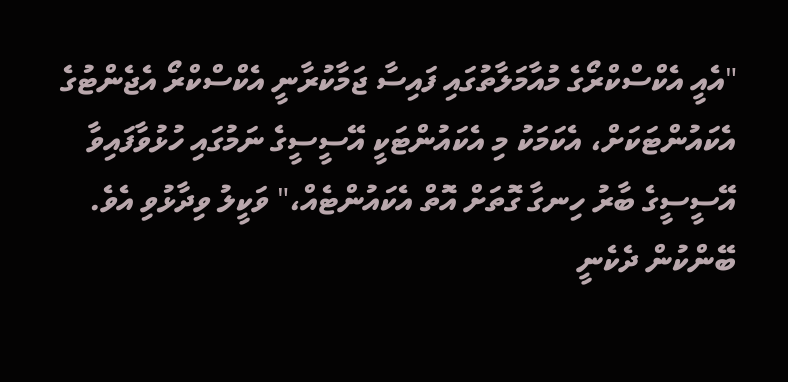"އެއީ އެކްސްކްރޯގެ މުއާމަލާތުގައި ފައިސާ ޖަމާކުރާނީ އެކްސްކްރޯ އެޖެންޓުގެ އެކައުންޓަކަށް، އެކަމަކު މި އެކައުންޓަކީ އޭސީސީގެ ނަމުގައި ހުޅުވާފައިވާ އޭސީސީގެ ބާރު ހިނގާ ގޮތަށް އޮތް އެކައުންޓެއް،" ވަކީލު ވިދާޅުވި އެވެ.
ބޭންކުން ދެކެނީ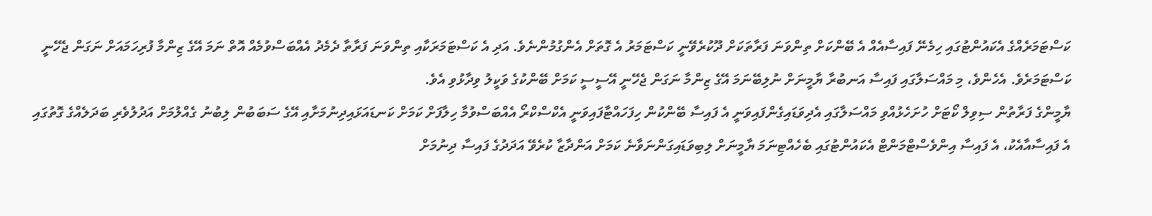ކަސްޓަމަރެއްގެ އެކައުންޓުގައި ހިމެނޭ ފައިސާއެއް އެ ބޭންކަށް ތިންވަނަ ފަރާތަކަށް ދޫކުރެވޭނީ ކަސްޓަމަރު އެ ގޮތަށް އެންގުމުންނެވެ. އަދި އެ ކަސްޓަމަރަކާއި ތިންވަނަ ފަރާތާ ދެމެދު އެއްބަސްވުމެއް އޮތް ނަމަ އޭގެ ޒިންމާ ފުރިހަމައަށް ނަގަން ޖެހޭނީ ކަސްޓަމަރެވެ. އެހެންވެ، މި މައްސަލާގައި ފައިސާ އަނބުރާ ޔާމީނަށް ނުލިބޭނަމަ އޭގެ ޒިންމާ ނަގަން ޖެހޭނީ އޭސީސީ ކަމަށް ބޭންކުގެ ވަކީލު ވިދާޅުވި އެވެ.
ޔާމީންގެ ފަރާތުން ސިވިލް ކޯޓަށް ހުށަހެޅުއްވި މައްސަލާގައި އެދިވަޑައިގެންފައިވަނީ އެ ފައިސާ ބޭންކުން ހިފަހައްޓާފައިވަނީ އެކްސްކްރޯ އެއްބަސްވުމާ ހިލާފަށް ކަމަށް ކަނޑައަޅައިދިނުމަށާއި އޭގެ ސަބަބުން ލިބުނު ގެއްލުމަށް އަދުލުވެރި ބަދަލެއްގެ ގޮތުގައި އެ ފައިސާއާއެކު، އެ ފައިސާ އިންވެސްޓްމަންޓް އެކައުންޓުގައި ބެހެއްޓިނަމަ ޔާމީނަށް ލިބިވަޑައިގަންނަވާނެ ކަމަށް އަންދާޒާ ކުރެވޭ އަދަދުގެ ފައިސާ ދިނުމަށް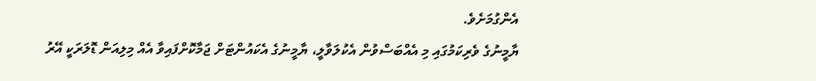އެންގުމަށެވެ.
ޔާމީނުގެ ވެރިކަމުގައި މި އެއްބަސްވުން އެކުލަވާލީ، ޔާމީނުގެ އެކައުންޓަށް ޖަމާކޮށްފައިވާ އެއް މިލިއަން ޑޮލަރަކީ އޭރު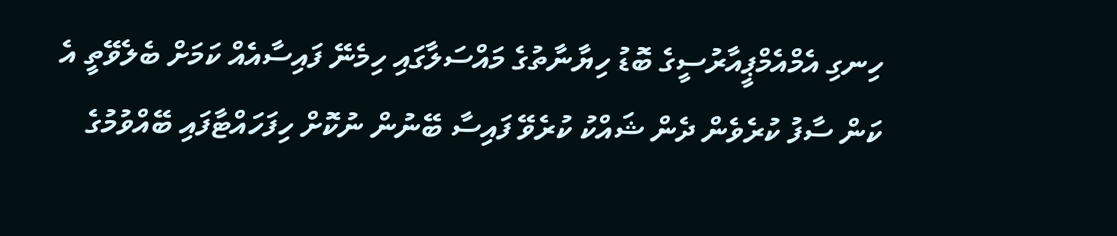ހިނގި އެމްއެމްޕީއާރުސީގެ ބޮޑު ހިޔާނާތުގެ މައްސަލާގައި ހިމެނޭ ފައިސާއެއް ކަމަށް ބެލެވޭތީ އެ ކަން ސާފު ކުރެވެން ދެން ޝައްކު ކުރެވޭ ފައިސާ ބޭނުން ނުކޮށް ހިފަހައްޓާފައި ބޭއްވުމުގެ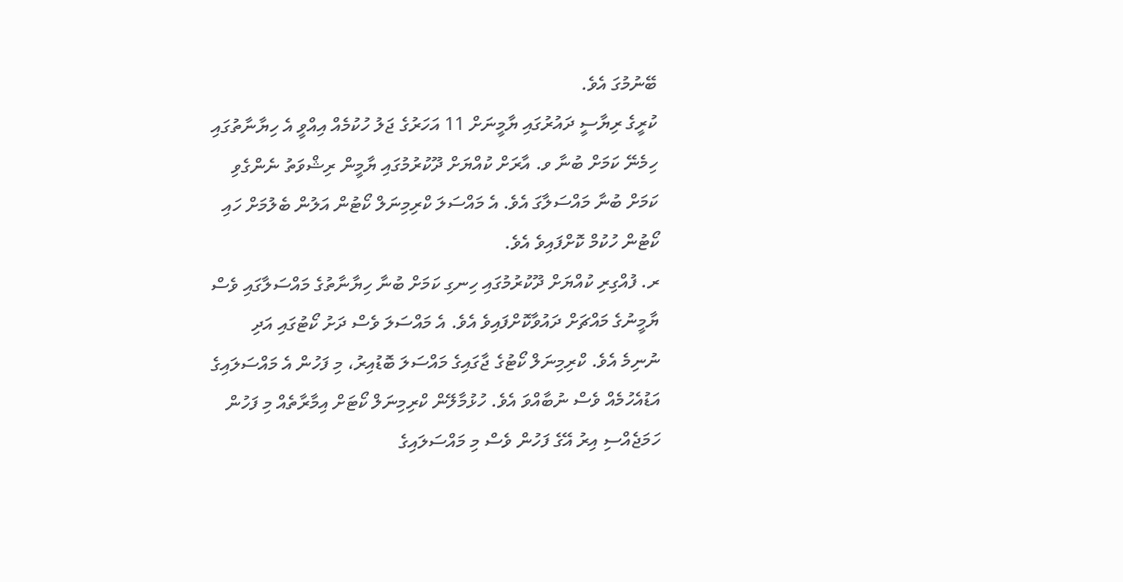ބޭނުމުގަ އެވެ.
ކުރީގެ ރިޔާސީ ދައުރުގައި ޔާމީނަށް 11 އަހަރުގެ ޖަލު ހުކުމެއް އިއްވީ އެ ހިޔާނާތުގައި ހިމެނޭ ކަމަށް ބުނާ ވ. އާރަށް ކުއްޔަށް ދޫކުރުމުގައި ޔާމީން ރިޝްވަތު ނެންގެވި ކަމަށް ބުނާ މައްސަލާގަ އެވެ. އެ މައްސަލަ ކްރިމިނަލް ކޯޓުން އަލުން ބެލުމަށް ހައި ކޯޓުން ހުކުމް ކޮށްފައިވެ އެވެ.
ރ. ފުއްގިރި ކުއްޔަށް ދޫކުރުމުގައި ހިނގި ކަމަށް ބުނާ ހިޔާނާތުގެ މައްސަލާގައި ވެސް ޔާމީނުގެ މައްޗަށް ދައުވާކޮށްފައިވެ އެވެ. އެ މައްސަލަ ވެސް ދަށު ކޯޓުގައި އަދި ނުނިމެ އެވެ. ކްރިމިނަލް ކޯޓުގެ ޖާގައިގެ މައްސަލަ ބޮޑުއިރު، މި ފަހުން އެ މައްސަލައިގެ އަޑުއެހުމެއް ވެސް ނުބާއްވަ އެވެ. ހުޅުމާލޭން ކްރިމިނަލް ކޯޓަށް އިމާރާތެއް މި ފަހުން ހަމަޖެއްސި އިރު އޭގެ ފަހުން ވެސް މި މައްސަލައިގެ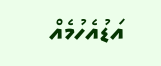އަޑުއެހުމެއް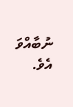ނުބާއްވަ އެވެ.